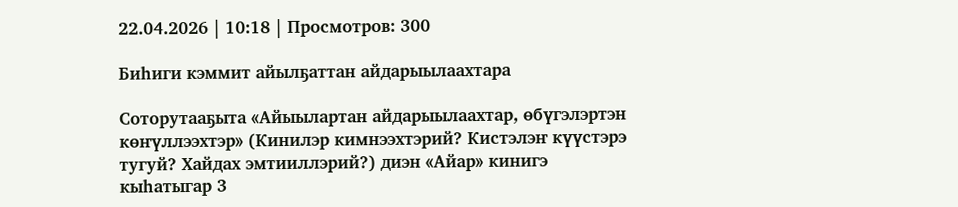22.04.2026 | 10:18 | Просмотров: 300

Биһиги кэммит айылҕаттан айдарыылаахтара

Соторутааҕыта «Айыылартан айдарыылаахтар, өбүгэлэртэн көҥүллээхтэр» (Кинилэр кимнээхтэрий? Кистэлэҥ күүстэрэ тугуй? Хайдах эмтииллэрий?) диэн «Айар» кинигэ кыһатыгар 3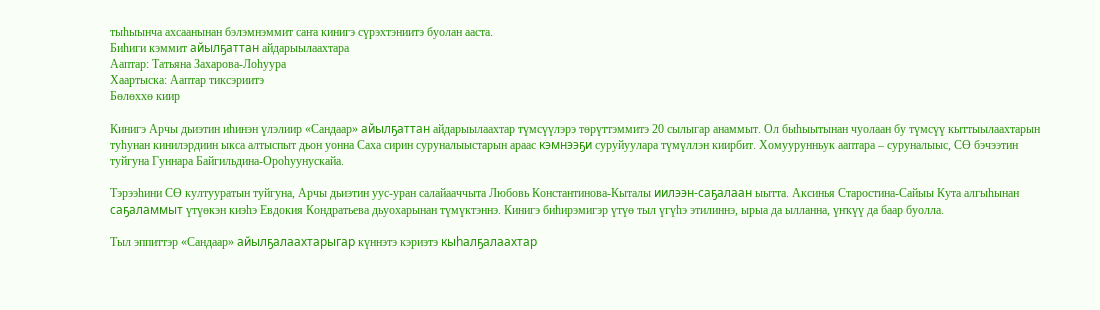тыһыынча ахсаанынан бэлэмнэммит саҥа кинигэ сүрэхтэниитэ буолан ааста.
Биһиги кэммит айылҕаттан айдарыылаахтара
Ааптар: Татьяна Захарова-Лоһуура
Хаартыска: Ааптар тиксэриитэ
Бөлөххө киир

Кинигэ Арчы дьиэтин иһинэн үлэлиир «Сандаар» айылҕаттан айдарыылаахтар түмсүүлэрэ төрүттэммитэ 20 сылыгар анаммыт. Ол быһыытынан чуолаан бу түмсүү кыттыылаахтарын туһунан кинилэрдиин ыкса алтыспыт дьон уонна Саха сирин суруналыыстарын араас кэмнээҕи суруйуулара түмүллэн киирбит. Хомуурунньук ааптара – суруналыыс, СӨ бэчээтин туйгуна Гуннара Байгильдина-Ороһуунускайа.

Тэрээһини СӨ култууратын туйгуна, Арчы дьиэтин уус-уран салайааччыта Любовь Константинова-Кыталы иилээн-саҕалаан ыытта. Аксинья Старостина-Сайыы Кута алгыһынан саҕаламмыт үтүөкэн киэһэ Евдокия Кондратьева дьуохарынан түмүктэннэ. Кинигэ биһирэмигэр үтүө тыл үгүһэ этилиннэ, ырыа да ылланна, үҥкүү да баар буолла.

Тыл эппиттэр «Сандаар» айылҕалаахтарыгар күннэтэ кэриэтэ кыһалҕалаахтар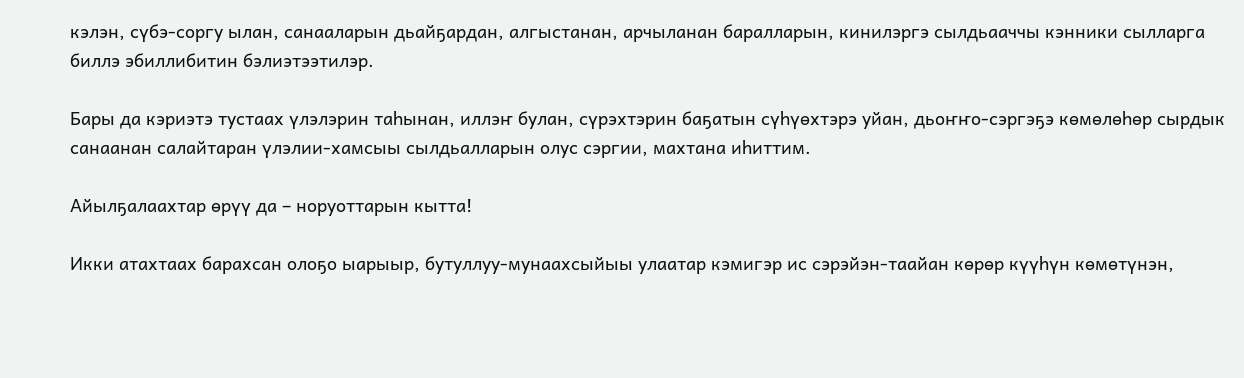кэлэн, сүбэ-соргу ылан, санааларын дьайҕардан, алгыстанан, арчыланан баралларын, кинилэргэ сылдьааччы кэнники сылларга биллэ эбиллибитин бэлиэтээтилэр.

Бары да кэриэтэ тустаах үлэлэрин таһынан, иллэҥ булан, сүрэхтэрин баҕатын сүһүөхтэрэ уйан, дьоҥҥо-сэргэҕэ көмөлөһөр сырдык санаанан салайтаран үлэлии-хамсыы сылдьалларын олус сэргии, махтана иһиттим.

Айылҕалаахтар өрүү да – норуоттарын кытта!

Икки атахтаах барахсан олоҕо ыарыыр, бутуллуу-мунаахсыйыы улаатар кэмигэр ис сэрэйэн-таайан көрөр күүһүн көмөтүнэн,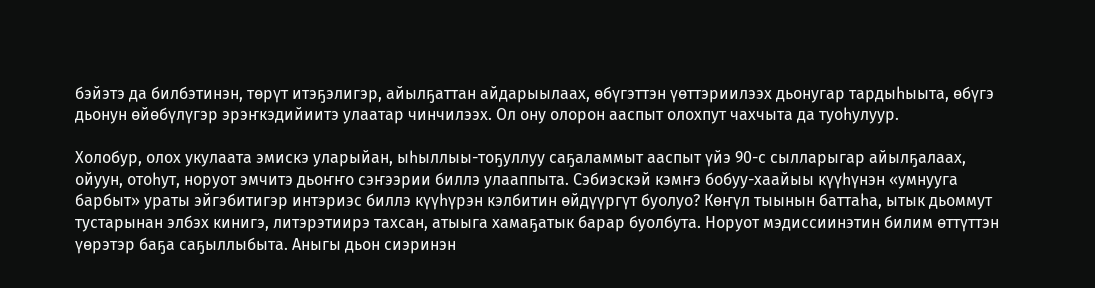бэйэтэ да билбэтинэн, төрүт итэҕэлигэр, айылҕаттан айдарыылаах, өбүгэттэн үөттэриилээх дьонугар тардыһыыта, өбүгэ дьонун өйөбүлүгэр эрэҥкэдийиитэ улаатар чинчилээх. Ол ону олорон ааспыт олохпут чахчыта да туоһулуур.

Холобур, олох укулаата эмискэ уларыйан, ыһыллыы-тоҕуллуу саҕаламмыт ааспыт үйэ 90-с сылларыгар айылҕалаах, ойуун, отоһут, норуот эмчитэ дьоҥҥо сэҥээрии биллэ улааппыта. Сэбиэскэй кэмҥэ бобуу-хаайыы күүһүнэн «умнууга барбыт» ураты эйгэбитигэр интэриэс биллэ күүһүрэн кэлбитин өйдүүргүт буолуо? Көҥүл тыынын баттаһа, ытык дьоммут тустарынан элбэх кинигэ, литэрэтиирэ тахсан, атыыга хамаҕатык барар буолбута. Норуот мэдиссиинэтин билим өттүттэн үөрэтэр баҕа саҕыллыбыта. Аныгы дьон сиэринэн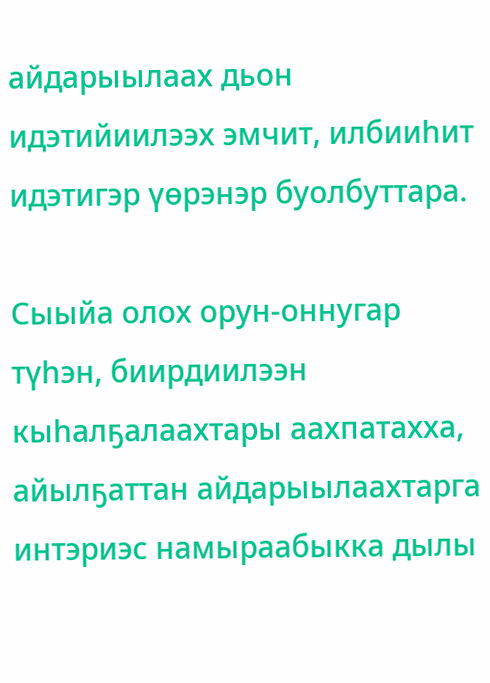айдарыылаах дьон идэтийиилээх эмчит, илбииһит идэтигэр үөрэнэр буолбуттара.

Сыыйа олох орун-оннугар түһэн, биирдиилээн кыһалҕалаахтары аахпатахха, айылҕаттан айдарыылаахтарга интэриэс намыраабыкка дылы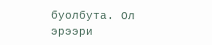буолбута. Ол эрээри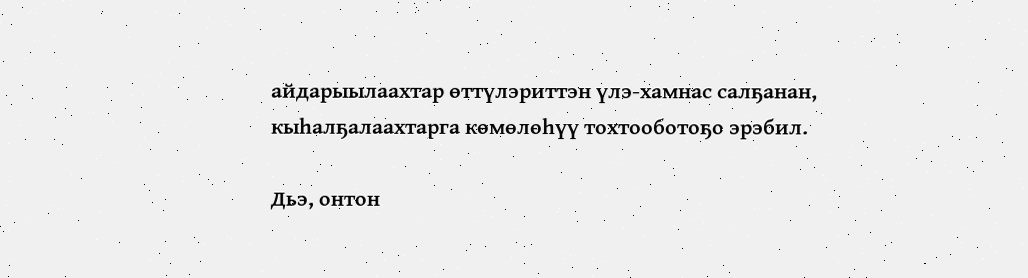айдарыылаахтар өттүлэриттэн үлэ-хамнас салҕанан, кыһалҕалаахтарга көмөлөһүү тохтооботоҕо эрэбил.

Дьэ, онтон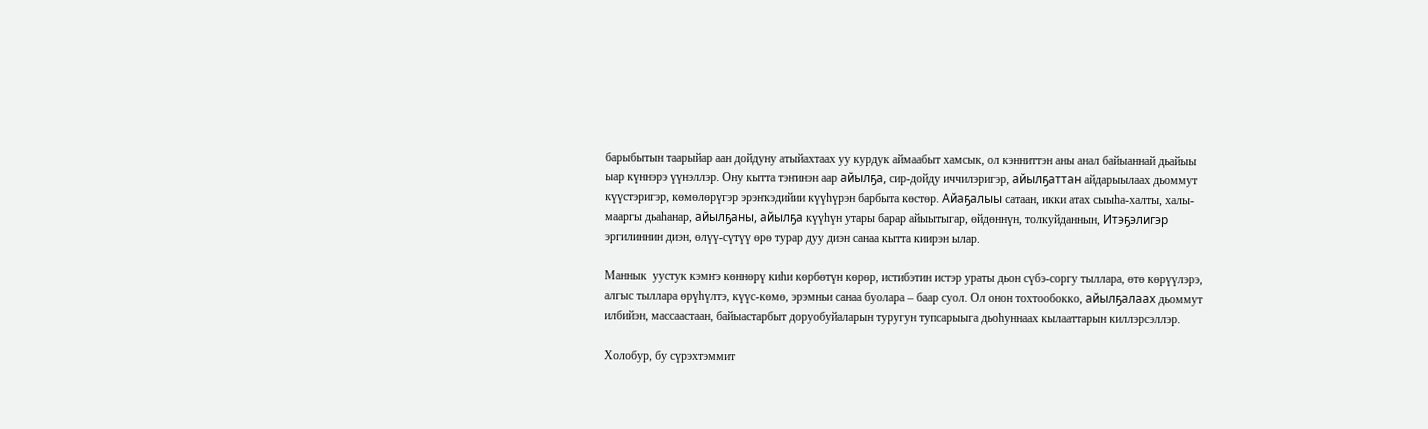барыбытын таарыйар аан дойдуну атыйахтаах уу курдук аймаабыт хамсык, ол кэнниттэн аны анал байыаннай дьайыы ыар күннэрэ үүнэллэр. Ону кытта тэҥинэн аар айылҕа, сир-дойду иччилэригэр, айылҕаттан айдарыылаах дьоммут күүстэригэр, көмөлөрүгэр эрэҥкэдийии күүһүрэн барбыта көстөр. Айаҕалыы сатаан, икки атах сыыһа-халты, халы-мааргы дьаһанар, айылҕаны, айылҕа күүһүн утары барар айыытыгар, өйдөннүн, толкуйданнын, Итэҕэлигэр эргилиннин диэн, өлүү-сүтүү өрө турар дуу диэн санаа кытта киирэн ылар.

Маннык  уустук кэмҥэ көннөрү киһи көрбөтүн көрөр, истибэтин истэр ураты дьон сүбэ-соргу тыллара, өтө көрүүлэрэ, алгыс тыллара өрүһүлтэ, күүс-көмө, эрэмньи санаа буолара – баар суол. Ол онон тохтообокко, айылҕалаах дьоммут илбийэн, массаастаан, байыастарбыт доруобуйаларын туругун тупсарыыга дьоһуннаах кылааттарын киллэрсэллэр.

Холобур, бу сүрэхтэммит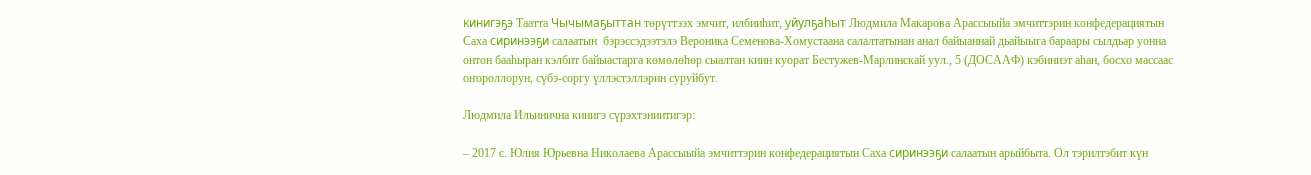кинигэҕэ Таатта Чычымаҕыттан төрүттээх эмчит, илбииһит, уйулҕаһыт Людмила Макарова Арассыыйа эмчиттэрин конфедерациятын Саха сиринээҕи салаатын  бэрэссэдээтэлэ Вероника Семенова-Хомустаана салалтатынан анал байыаннай дьайыыга бараары сылдьар уонна онтон бааһыран кэлбит байыастарга көмөлөһөр сыалтан киин куорат Бестужев-Марлинскай уул., 5 (ДОСААФ) кэбиниэт аһан, босхо массаас оҥороллорун, сүбэ-соргу үллэстэллэрин суруйбут.

Людмила Ильинична кинигэ сүрэхтэниитигэр:

– 2017 с. Юлия Юрьевна Николаева Арассыыйа эмчиттэрин конфедерациятын Саха сиринээҕи салаатын арыйбыта. Ол тэрилтэбит күн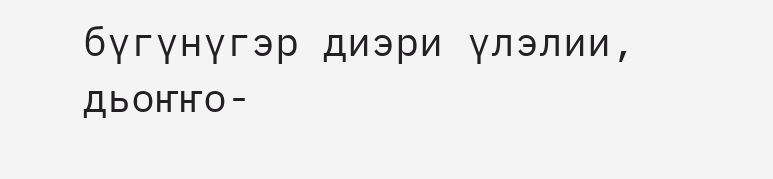бүгүнүгэр диэри үлэлии, дьоҥҥо-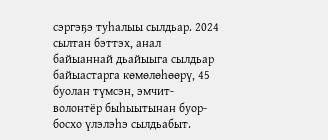сэргэҕэ туһалыы сылдьар. 2024 сылтан бэттэх, анал байыаннай дьайыыга сылдьар байыастарга көмөлөһөөрү, 45 буолан түмсэн, эмчит-волонтёр быһыытынан буор-босхо үлэлэһэ сылдьабыт.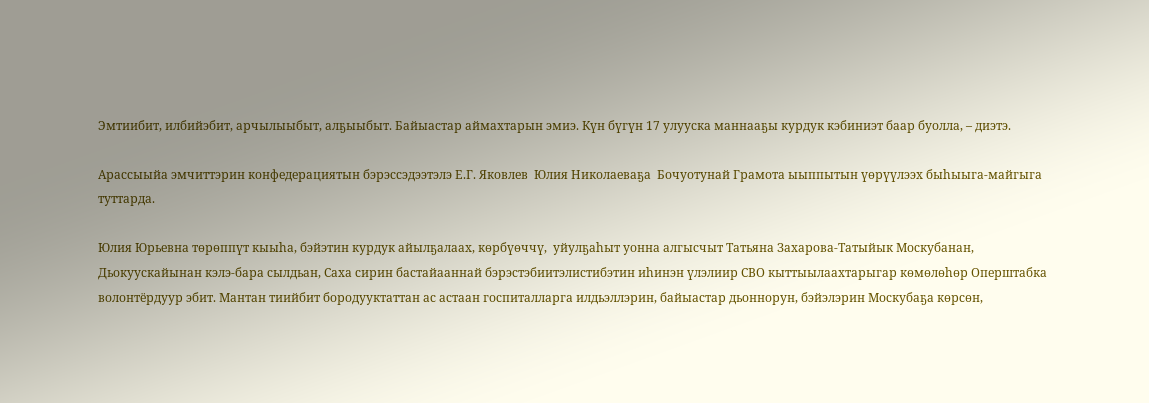Эмтиибит, илбийэбит, арчылыыбыт, алҕыыбыт. Байыастар аймахтарын эмиэ. Күн бүгүн 17 улууска маннааҕы курдук кэбиниэт баар буолла, – диэтэ.

Арассыыйа эмчиттэрин конфедерациятын бэрэссэдээтэлэ Е.Г. Яковлев  Юлия Николаеваҕа  Бочуотунай Грамота ыыппытын үөрүүлээх быһыыга-майгыга туттарда.

Юлия Юрьевна төрөппүт кыыһа, бэйэтин курдук айылҕалаах, көрбүөччү,  уйулҕаһыт уонна алгысчыт Татьяна Захарова-Татыйык Москубанан, Дьокуускайынан кэлэ-бара сылдьан, Саха сирин бастайааннай бэрэстэбиитэлистибэтин иһинэн үлэлиир СВО кыттыылаахтарыгар көмөлөһөр Оперштабка волонтёрдуур эбит. Мантан тиийбит бородууктаттан ас астаан госпиталларга илдьэллэрин, байыастар дьоннорун, бэйэлэрин Москубаҕа көрсөн,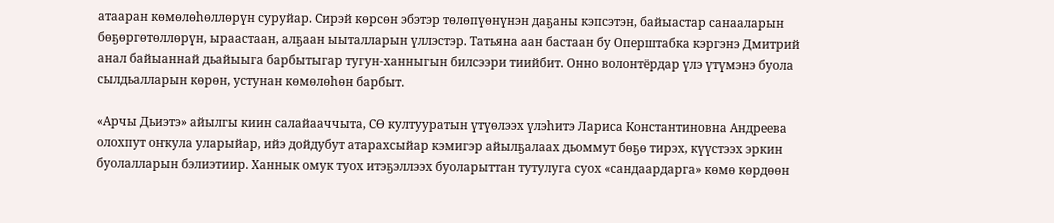атааран көмөлөһөллөрүн суруйар. Сирэй көрсөн эбэтэр төлөпүөнүнэн даҕаны кэпсэтэн, байыастар санааларын бөҕөргөтөллөрүн, ыраастаан, алҕаан ыыталларын үллэстэр. Татьяна аан бастаан бу Оперштабка кэргэнэ Дмитрий анал байыаннай дьайыыга барбытыгар тугун-ханныгын билсээри тиийбит. Онно волонтёрдар үлэ үтүмэнэ буола сылдьалларын көрөн, устунан көмөлөһөн барбыт.

«Арчы Дьиэтэ» айылгы киин салайааччыта, СӨ култууратын үтүөлээх үлэһитэ Лариса Константиновна Андреева олохпут оҥкула уларыйар, ийэ дойдубут атарахсыйар кэмигэр айылҕалаах дьоммут бөҕө тирэх, күүстээх эркин буолалларын бэлиэтиир. Ханнык омук туох итэҕэллээх буоларыттан тутулуга суох «сандаардарга» көмө көрдөөн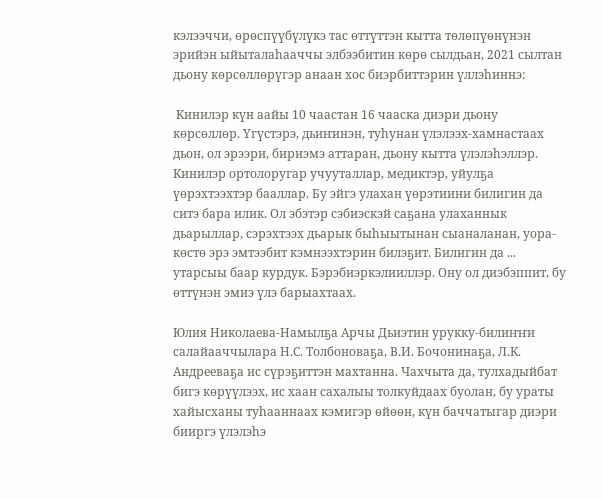кэлээччи, өрөспүүбүлүкэ тас өттүттэн кытта төлөпүөнүнэн эрийэн ыйыталаһааччы элбээбитин көрө сылдьан, 2021 сылтан дьону көрсөллөрүгэр анаан хос биэрбиттэрин үллэһиннэ:

 Кинилэр күн аайы 10 чаастан 16 чааска диэри дьону көрсөллөр. Үгүстэрэ, дьиҥинэн, туһунан үлэлээх-хамнастаах дьон, ол эрээри, бириэмэ аттаран, дьону кытта үлэлэһэллэр. Кинилэр ортолоругар учууталлар, медиктэр, уйулҕа үөрэхтээхтэр бааллар. Бу эйгэ улахан үөрэтиини билигин да ситэ бара илик. Ол эбэтэр сэбиэскэй саҕана улаханнык дьарыллар, сэрэхтээх дьарык быһыытынан сыаналанан, уора-көстө эрэ эмтээбит кэмнээхтэрин билэҕит. Билигин да ... утарсыы баар курдук. Бэрэбиэркэлииллэр. Ону ол диэбэппит, бу өттүнэн эмиэ үлэ барыахтаах.

Юлия Николаева-Намылҕа Арчы Дьиэтин урукку-билиҥҥи салайааччылара Н.С. Толбоноваҕа, В.И. Бочонинаҕа, Л.К. Андрееваҕа ис сүрэҕиттэн махтанна. Чахчыта да, тулхадыйбат бигэ көрүүлээх, ис хаан сахалыы толкуйдаах буолан, бу ураты хайысханы туһааннаах кэмигэр өйөөн, күн баччатыгар диэри бииргэ үлэлэһэ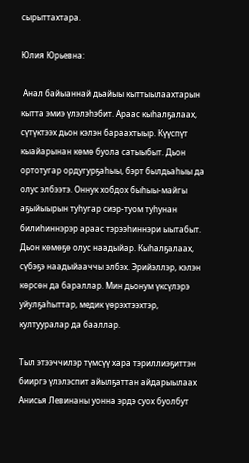сырыттахтара.

Юлия Юрьевна:

 Анал байыаннай дьайыы кыттыылаахтарын кытта эмиэ үлэлэһэбит. Араас кыһалҕалаах, сүтүктээх дьон кэлэн бараахтыыр. Күүспүт кыайарынан көмө буола сатыыбыт. Дьон ортотугар ордугурҕаһыы, бэрт былдьаһыы да олус элбээтэ. Оннук хобдох быһыы-майгы аҕыйыырын туһугар сиэр-туом туһунан билиһиннэрэр араас тэрээһиннэри ыытабыт. Дьон көмөҕө олус наадыйар. Кыһалҕалаах, сүбэҕэ наадыйааччы элбэх. Эрийэллэр, кэлэн көрсөн да бараллар. Мин дьонум үксүлэрэ уйулҕаһыттар, медик үөрэхтээхтэр, култууралар да бааллар.

Тыл этээччилэр түмсүү хара тэриллиэҕиттэн бииргэ үлэлэспит айылҕаттан айдарыылаах Анисья Левинаны уонна эрдэ суох буолбут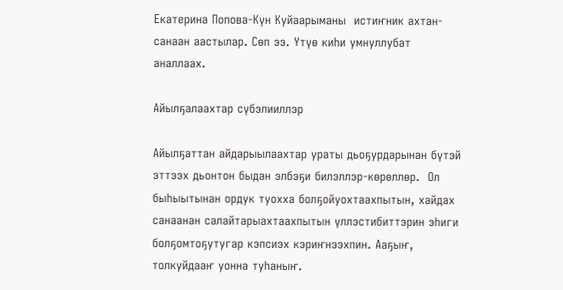Екатерина Попова-Күн Куйаарыманы  истиҥник ахтан-санаан аастылар. Сөп ээ. Үтүө киһи умнуллубат аналлаах.

Айылҕалаахтар сүбэлииллэр

Айылҕаттан айдарыылаахтар ураты дьоҕурдарынан бүтэй эттээх дьонтон быдан элбэҕи билэллэр-көрөллөр.  Ол быһыытынан ордук туохха болҕойуохтаахпытын, хайдах санаанан салайтарыахтаахпытын үллэстибиттэрин эһиги болҕомтоҕутугар кэпсиэх кэриҥнээхпин. Ааҕыҥ, толкуйдааҥ уонна туһаныҥ.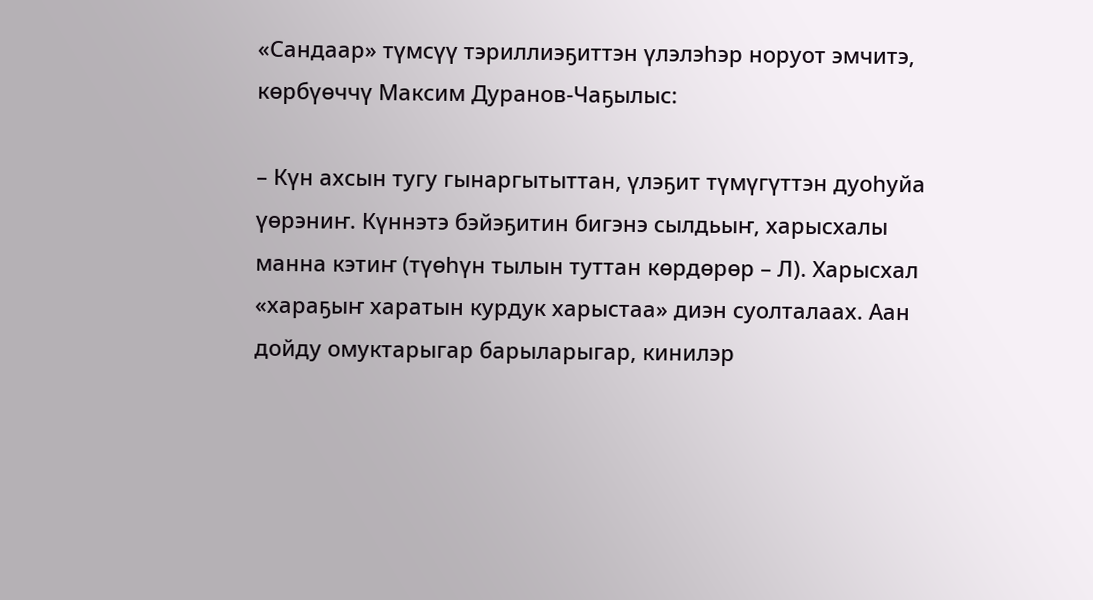«Сандаар» түмсүү тэриллиэҕиттэн үлэлэһэр норуот эмчитэ, көрбүөччү Максим Дуранов-Чаҕылыс:

– Күн ахсын тугу гынаргытыттан, үлэҕит түмүгүттэн дуоһуйа үөрэниҥ. Күннэтэ бэйэҕитин бигэнэ сылдьыҥ, харысхалы манна кэтиҥ (түөһүн тылын туттан көрдөрөр – Л). Харысхал «хараҕыҥ харатын курдук харыстаа» диэн суолталаах. Аан дойду омуктарыгар барыларыгар, кинилэр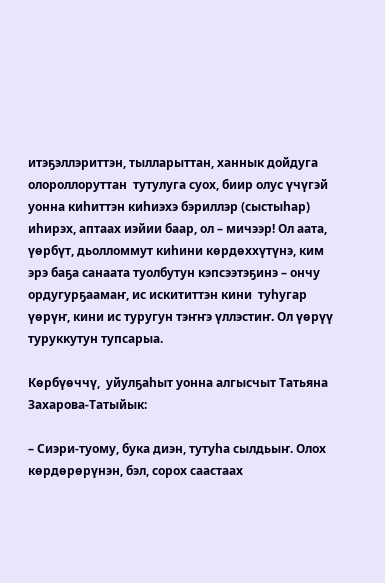итэҕэллэриттэн, тылларыттан, ханнык дойдуга олороллоруттан  тутулуга суох, биир олус үчүгэй уонна киһиттэн киһиэхэ бэриллэр (сыстыһар) иһирэх, аптаах иэйии баар, ол – мичээр! Ол аата, үөрбүт, дьолломмут киһини көрдөххүтүнэ, ким эрэ баҕа санаата туолбутун кэпсээтэҕинэ – ончу ордугурҕаамаҥ, ис искититтэн кини  туһугар үөрүҥ, кини ис туругун тэҥҥэ үллэстиҥ. Ол үөрүү туруккутун тупсарыа.

Көрбүөччү,  уйулҕаһыт уонна алгысчыт Татьяна Захарова-Татыйык:

– Сиэри-туому, бука диэн, тутуһа сылдьыҥ. Олох көрдөрөрүнэн, бэл, сорох саастаах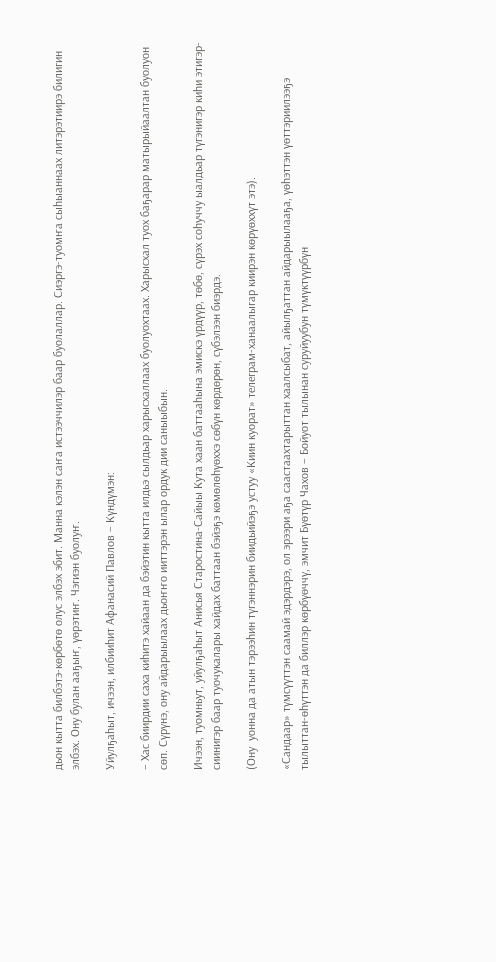дьон кытта билбэтэ-көрбөтө олус элбэх эбит. Манна кэлэн саҥа истээччилэр баар буолаллар. Сиэргэ-туомҥа сыһыаннаах литэрэтиирэ билигин элбэх. Ону булан ааҕыҥ, үөрэтиҥ. Чэгиэн буолуҥ.

Уйулҕаһыт, ичээн, илбииһит Афанасий Павлов – Күндүмэн:

– Хас биирдии саха киһитэ хайаан да бэйэтин кытта илдьэ сылдьар харысхаллаах буолуохтаах. Харысхал туох баҕарар матырыйаалтан буолуон сөп. Сүрүнэ, ону айдарыылаах дьоҥҥо ииттэрэн ылар ордук дии саныыбын.

Ичээн, туомньут, уйулҕаһыт Анисья Старостина-Сайыы Кута хаан баттааһына эмискэ үрдүүр, төбө, сүрэх соһуччу ыалдьар түгэнигэр киһи этигэр-сиинигэр баар туочукалары хайдах баттаан бэйэҕэ көмөлөһүөххэ сөбүн көрдөрөн, сүбэлээн биэрдэ.

(Ону  уонна да атын тэрээһин түгэннэрин биидьийэҕэ устуу «Киин куорат» телеграм-ханаалыгар киирэн көрүөххүт этэ).

«Сандаар» түмсүүттэн саамай эдэрдэрэ, ол эрээри аҕа саастаахтарыттан хаалсыбат, айылҕаттан айдарыылааҕа, үөһэттэн үөттэриилээҕэ тылыттан-өһүттэн да биллэр көрбүөччү, эмчит Бүөтүр Чахов – Бойуот тылынан суруйуубун түмүктүүрбүн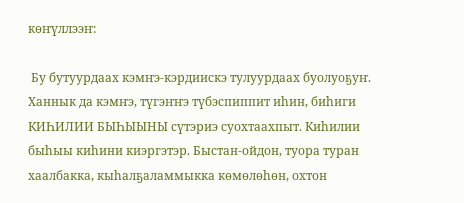көҥүллээҥ:

 Бу бутуурдаах кэмҥэ-кэрдиискэ тулуурдаах буолуоҕуҥ. Ханнык да кэмҥэ, түгэҥҥэ түбэспиппит иһин, биһиги КИҺИЛИИ БЫҺЫЫНЫ сүтэриэ суохтаахпыт. Киһилии быһыы киһини киэргэтэр. Быстан-ойдон, туора туран хаалбакка, кыһалҕаламмыкка көмөлөһөн, охтон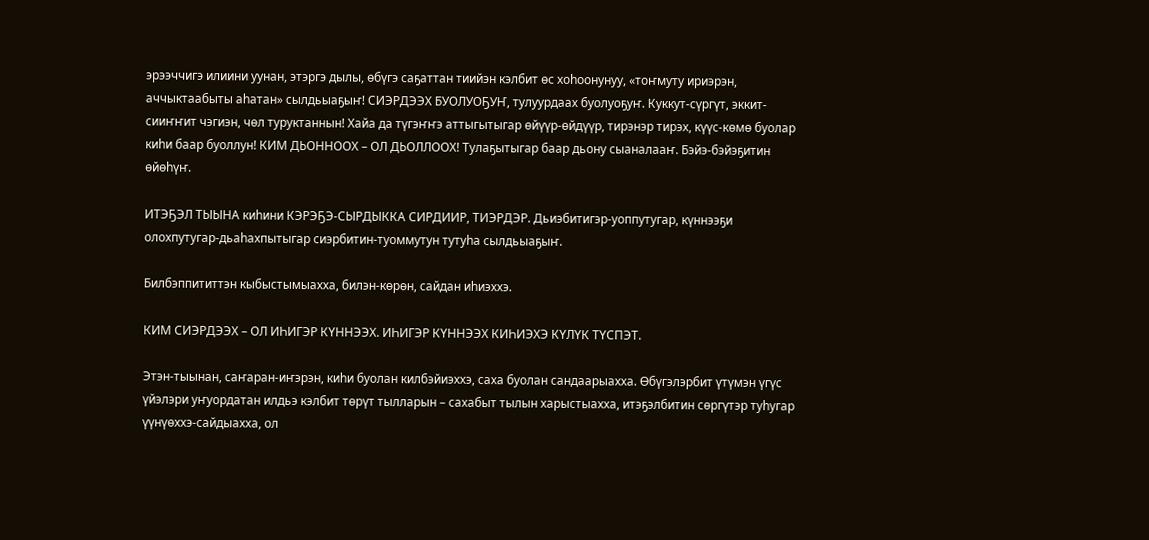эрээччигэ илиини уунан, этэргэ дылы, өбүгэ саҕаттан тиийэн кэлбит өс хоһоонунуу, «тоҥмуту ириэрэн, аччыктаабыты аһатан» сылдьыаҕыҥ! СИЭРДЭЭХ БУОЛУОҔУҤ, тулуурдаах буолуоҕуҥ. Куккут-сүргүт, эккит-сииҥҥит чэгиэн, чөл туруктаннын! Хайа да түгэҥҥэ аттыгытыгар өйүүр-өйдүүр, тирэнэр тирэх, күүс-көмө буолар киһи баар буоллун! КИМ ДЬОННООХ – ОЛ ДЬОЛЛООХ! Тулаҕытыгар баар дьону сыаналааҥ. Бэйэ-бэйэҕитин өйөһүҥ.

ИТЭҔЭЛ ТЫЫНА киһини КЭРЭҔЭ-СЫРДЫККА СИРДИИР, ТИЭРДЭР. Дьиэбитигэр-уоппутугар, күннээҕи олохпутугар-дьаһахпытыгар сиэрбитин-туоммутун тутуһа сылдьыаҕыҥ.

Билбэппититтэн кыбыстымыахха, билэн-көрөн, сайдан иһиэххэ.

КИМ СИЭРДЭЭХ – ОЛ ИҺИГЭР КҮННЭЭХ. ИҺИГЭР КҮННЭЭХ КИҺИЭХЭ КҮЛҮК ТҮСПЭТ.

Этэн-тыынан, саҥаран-иҥэрэн, киһи буолан килбэйиэххэ, саха буолан сандаарыахха. Өбүгэлэрбит үтүмэн үгүс үйэлэри уҥуордатан илдьэ кэлбит төрүт тылларын – сахабыт тылын харыстыахха, итэҕэлбитин сөргүтэр туһугар үүнүөххэ-сайдыахха, ол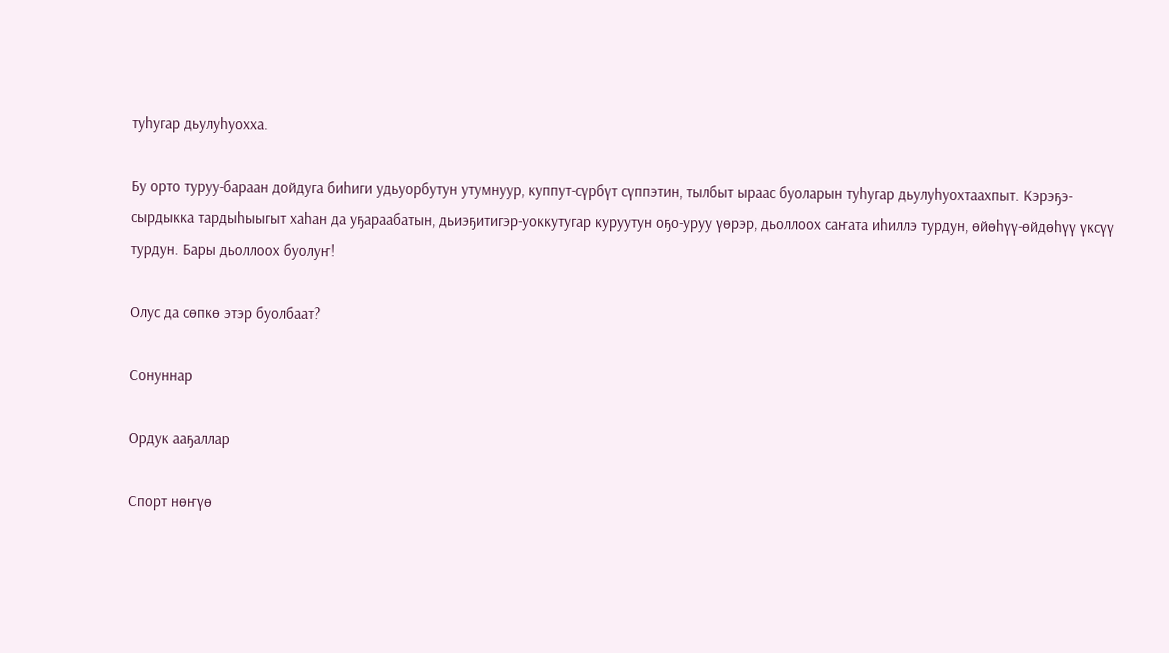туһугар дьулуһуохха.

Бу орто туруу-бараан дойдуга биһиги удьуорбутун утумнуур, куппут-сүрбүт сүппэтин, тылбыт ыраас буоларын туһугар дьулуһуохтаахпыт. Кэрэҕэ-сырдыкка тардыһыыгыт хаһан да уҕараабатын, дьиэҕитигэр-уоккутугар куруутун оҕо-уруу үөрэр, дьоллоох саҥата иһиллэ турдун, өйөһүү-өйдөһүү үксүү турдун. Бары дьоллоох буолуҥ!

Олус да сөпкө этэр буолбаат?

Сонуннар

Ордук ааҕаллар

Спорт нөҥүө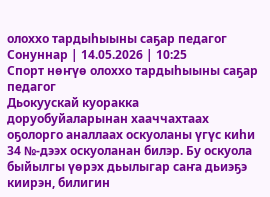олоххо тардыһыыны саҕар педагог
Сонуннар | 14.05.2026 | 10:25
Спорт нөҥүө олоххо тардыһыыны саҕар педагог
Дьокуускай куоракка доруобуйаларынан хааччахтаах оҕолорго аналлаах оскуоланы үгүс киһи 34 №-дээх оскуоланан билэр. Бу оскуола быйылгы үөрэх дьылыгар саҥа дьиэҕэ киирэн, билигин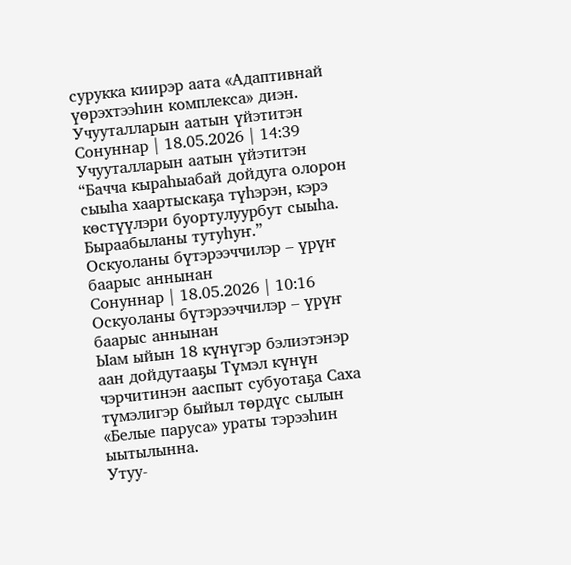сурукка киирэр аата «Адаптивнай үөрэхтээһин комплекса» диэн.
Учууталларын аатын үйэтитэн
Сонуннар | 18.05.2026 | 14:39
Учууталларын аатын үйэтитэн
“Бачча кыраһыабай дойдуга олорон сыыһа хаартыскаҕа түһэрэн, кэрэ көстүүлэри буортулуурбут сыыһа. Быраабыланы тутуһуҥ.”
Оскуоланы бүтэрээччилэр – үрүҥ баарыс аннынан
Сонуннар | 18.05.2026 | 10:16
Оскуоланы бүтэрээччилэр – үрүҥ баарыс аннынан
Ыам ыйын 18 күнүгэр бэлиэтэнэр аан дойдутааҕы Түмэл күнүн чэрчитинэн ааспыт субуотаҕа Саха түмэлигэр быйыл төрдүс сылын «Белые паруса» ураты тэрээһин ыытылынна.
Утуу-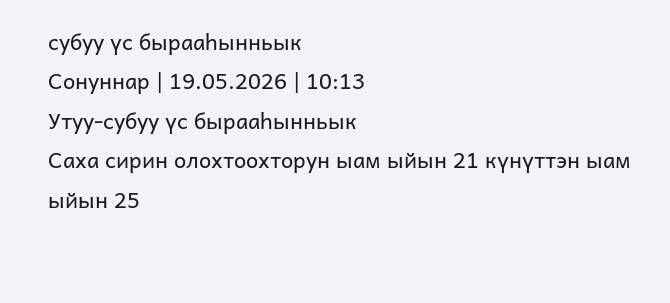субуу үс бырааһынньык
Сонуннар | 19.05.2026 | 10:13
Утуу-субуу үс бырааһынньык
Саха сирин олохтоохторун ыам ыйын 21 күнүттэн ыам ыйын 25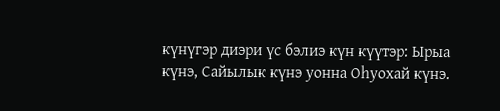күнүгэр диэри үс бэлиэ күн күүтэр: Ырыа күнэ, Сайылык күнэ уонна Оһуохай күнэ.